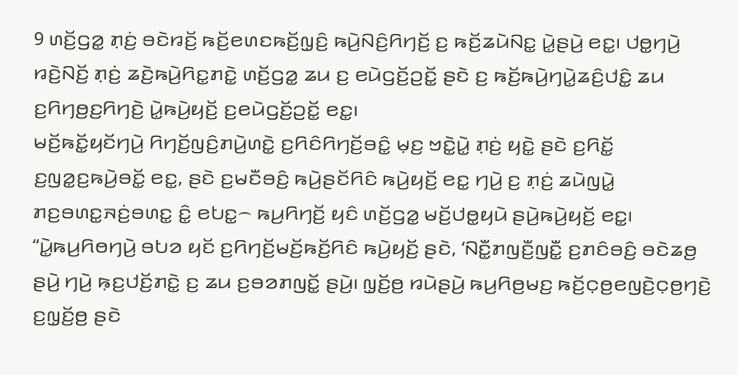9 ꤛꤢꤩ꤬ꤞꤤ꤭ ꤊ꤫ꤢꤦ꤬ ꤋꤢꤧꤙꤢꤩ꤬ ꤒꤢꤩ꤬ꤕꤛꤢꤒꤢꤩ꤬ꤜ꤫ꤢꤨ꤬ ꤒꤣꤧ꤬ꤡꤢꤨ꤬ꤖꤚꤢꤩ꤬ ꤢ꤬ ꤒꤢꤩ꤬ꤘꤣꤧꤡꤢ꤭ ꤣꤧ꤭ꤔꤣꤧ꤬ ꤕꤢ꤭꤯ ꤓꤥ꤭ꤚꤣꤧ꤬ ꤙꤢꤧ꤬ꤡꤢꤩ꤬ ꤊ꤫ꤢꤦ꤬ ꤘꤢꤧ꤬ꤒꤣꤧ꤬ꤖꤢ꤭ꤊꤢꤧ꤭ ꤛꤢꤩ꤬ꤞꤤ꤭ ꤘꤣ ꤢ꤬ ꤕꤣꤧꤞꤢꤩ꤬ꤑꤢꤩ꤭ ꤔꤢꤧ ꤢ꤬ ꤒꤢꤩ꤬ꤒꤣꤧ꤬ꤚꤣꤧ꤭ꤘꤢꤨ꤬ꤓꤢꤨ꤭ ꤘꤣ ꤢ꤬ꤖꤚꤥ꤬ꤢ꤬ꤖꤚꤢꤧ꤬ ꤣꤧ꤭ꤒꤣꤧ꤬ꤟꤢꤩ꤬ ꤢ꤬ꤕꤣꤧꤞꤢꤩ꤬ꤑꤢꤩ꤭ ꤕꤢ꤭꤯
ꤗꤢꤩ꤬ꤒꤢꤩ꤭ꤟꤢꤩꤚꤣꤧ꤬ ꤖꤚꤢꤩ꤬ꤜꤢꤨ꤬ꤊꤣꤧ꤬ꤛꤢꤧ꤭ ꤢ꤬ꤖꤢꤨꤖꤚꤢꤩ꤬ꤋꤢꤨ꤭ ꤗ꤫ꤢ꤬ ꤠꤢꤧ꤭ꤣꤧ꤭ ꤊ꤫ꤢꤦ꤬ ꤟꤢꤧ꤭ ꤔꤢꤧ ꤢ꤬ꤖꤢꤩ꤭ ꤢ꤬ꤜꤤ꤭ꤢ꤬ꤒꤣꤧ꤬ꤋꤢꤩ꤭ ꤕꤢ꤭, ꤔꤢꤧ ꤢ꤬ꤗꤢꤪꤋꤢꤨ꤬ ꤒꤣꤧ꤬ꤔꤢꤩꤖꤢꤨ ꤒꤣꤧ꤬ꤟꤢꤩ꤬ ꤕꤢ꤭ ꤚꤣꤧ꤬ ꤢ꤬ ꤊ꤫ꤢꤦ꤬ ꤘꤣꤧꤜꤣꤧ꤭ ꤊꤢ꤬ꤋꤛꤢ꤭ꤏꤢꤦ꤬ꤋꤛꤢ꤭ ꤢꤨ꤭ ꤕꤝꤢ꤭꤮ ꤒꤣ꤬ꤖꤚꤢꤩ꤬ ꤟꤢꤨ ꤛꤢꤩ꤬ꤞꤤ꤭ ꤗꤢꤩ꤬ꤓꤥ꤭ꤟꤣꤧ ꤔꤣꤧ꤬ꤒꤣꤧ꤬ꤟꤢꤩ꤬ ꤕꤢ꤭꤯
“ꤣꤧ꤭ꤒꤣ꤬ꤖꤥꤚꤣꤧ꤬ ꤋꤝꤤ ꤟꤢꤩ ꤢ꤬ꤖꤚꤢꤩ꤬ꤗꤢꤩ꤬ꤒꤢꤩ꤬ꤖꤢꤨ ꤒꤣꤧ꤬ꤟꤢꤩ꤬ ꤔꤢꤧ, ‘ꤡꤢꤪ꤭ꤊꤜꤢꤪ꤬ꤜꤢꤪ꤭ ꤢ꤬ꤊꤢꤨꤋꤢꤨ꤬ ꤋꤢꤧꤘꤥ꤬ ꤔꤣꤧ꤬ ꤚꤣꤧ꤬ ꤒ꤫ꤢ꤬ꤓꤢꤩ꤬ꤊꤢꤧ꤭ ꤢ꤬ ꤘꤣ ꤢ꤬ꤋꤤꤊꤜꤢꤩ꤭ ꤔꤣꤧ꤬꤯ ꤜ꤫ꤢꤩ꤬ꤥ꤬ ꤙꤣꤧꤔꤣꤧ꤬ ꤒꤣ꤬ꤖꤥ꤬ꤗꤢ꤬ ꤒꤢꤩ꤬ꤍ꤫ꤥ꤬ꤕꤜꤢꤧ꤬ꤍ꤫ꤥ꤬ꤚꤢꤧ꤬ ꤢ꤬ꤜ꤫ꤢꤩ꤬ꤥ꤬ ꤔꤢꤧ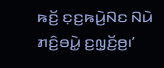ꤒꤢꤩ꤬ ꤢ꤫ꤢ꤬ꤒꤣꤧ꤬ꤡꤢ ꤡꤣꤧ ꤊꤢꤨ꤬ꤋꤣꤧ꤭ ꤢ꤬ꤜ꤫ꤢꤩ꤬ꤥ꤬꤯’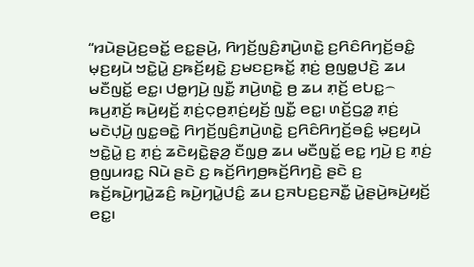“ꤙꤣꤧꤔꤣꤧ꤬ꤢ꤬ꤋꤢꤩ꤭ ꤕꤢ꤭ꤔꤣꤧ꤬, ꤖꤚꤢꤩ꤬ꤜꤢꤨ꤬ꤊꤣꤧ꤬ꤛꤢꤧ꤭ ꤢ꤬ꤖꤢꤨꤖꤚꤢꤩ꤬ꤋꤢꤨ꤭ ꤗ꤫ꤢ꤬ꤟꤣꤧ ꤠꤢꤧ꤭ꤣꤧ꤭ ꤢ꤬ꤒꤢꤩ꤬ꤟꤢꤧ꤭ ꤢ꤬ꤗꤢꤢ꤬ꤒꤢꤩ꤭ ꤊ꤫ꤢꤦ꤬ ꤥ꤬ꤜꤥ꤭ꤓꤢꤧ꤬ ꤘꤣ ꤗꤢꤪꤜꤢꤩ꤭ ꤕꤢ꤭꤯ ꤓꤥ꤭ꤚꤣꤧ꤬ ꤜꤢꤪ꤭ ꤊꤣꤧ꤬ꤛꤢꤧ꤭ ꤥ꤬ ꤘꤣ ꤊ꤫ꤢꤩ꤬ ꤕꤝꤢ꤭꤮ ꤒꤣ꤬ꤊ꤫ꤢꤩ꤬ ꤒꤣꤧ꤬ꤟꤢꤩ꤬ ꤊ꤫ꤢꤦ꤬ꤍ꤫ꤥ꤬ꤊ꤫ꤢꤦ꤬ꤟꤢꤩ꤬ ꤜꤢꤪ꤭ ꤕꤢ꤭꤯ ꤛꤢꤩ꤬ꤞꤤ꤭ ꤊ꤫ꤢꤦ꤬ ꤗꤢꤧꤓ꤫ꤣꤧ꤬ ꤜꤢ꤭ꤋꤢꤧ꤭ ꤖꤚꤢꤩ꤬ꤜꤢꤨ꤬ꤊꤣꤧ꤬ꤛꤢꤧ꤭ ꤢ꤬ꤖꤢꤨꤖꤚꤢꤩ꤬ꤋꤢꤨ꤭ ꤗ꤫ꤢ꤬ꤟꤣꤧ ꤠꤢꤧ꤭ꤣꤧ꤭ ꤢ꤬ ꤊ꤫ꤢꤦ꤬ ꤘꤢꤧꤟꤢꤧ꤭ꤔ꤫ꤤ꤬ ꤢꤪꤜ꤫ꤥ꤬ ꤘꤣ ꤗꤢꤪꤜꤢꤩ꤭ ꤕꤢ꤭ ꤚꤣꤧ꤬ ꤢ꤬ ꤊ꤫ꤢꤦ꤬ ꤥ꤬ꤜꤣꤙꤢ꤭ ꤡꤣꤧ ꤔꤢꤧ ꤢ꤬ ꤒꤢꤩ꤬ꤖꤚꤥ꤬ꤒꤢꤩ꤬ꤖꤚꤢꤧ꤬ ꤔꤢꤧ ꤢ꤬ ꤒꤢꤩ꤬ꤒꤣꤧ꤬ꤚꤣꤧ꤭ꤘꤢꤨ꤬ ꤒꤣꤧ꤬ꤚꤣꤧ꤭ꤓꤢꤨ꤭ ꤘꤣ ꤢ꤬ꤏꤝꤢ꤬ꤢ꤬ꤏꤢꤪ꤭ ꤣꤧ꤭ꤔꤣꤧ꤬ꤒꤣꤧ꤬ꤟꤢꤩ꤬ ꤕꤢ꤭꤯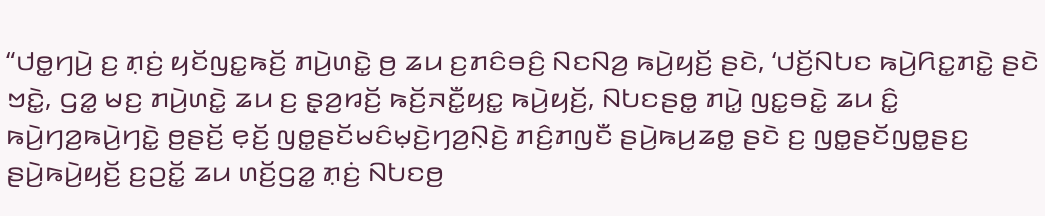“ꤓꤥ꤭ꤚꤣꤧ꤬ ꤢ꤬ ꤊ꤫ꤢꤦ꤬ ꤟꤢꤩꤜꤢ꤭ꤒꤢꤩ꤬ ꤊꤣꤧ꤬ꤛꤢꤧ꤭ ꤥ꤬ ꤘꤣ ꤢ꤬ꤊꤢꤨꤋꤢꤨ꤬ ꤡꤢꤡꤤ꤬ ꤒꤣꤧ꤬ꤟꤢꤩ꤬ ꤔꤢꤧ, ‘ꤓꤢꤩ꤬ꤡꤝꤢ ꤒꤣꤧ꤬ꤖꤢ꤭ꤊꤢꤧ꤭ ꤔꤢꤧ ꤠꤢꤧ꤭, ꤞꤤ꤭ ꤗꤢ꤬ ꤊꤣꤧ꤬ꤛꤢꤧ꤭ ꤘꤣ ꤢ꤬ ꤔ꤫ꤤ꤬ꤙꤢꤩ꤬ ꤒꤢꤩ꤬ꤏꤢꤪ꤭ꤟꤢ꤭ ꤒꤣꤧ꤬ꤟꤢꤩ꤬, ꤡꤝꤢꤔꤥ꤭ ꤊꤣꤧ꤭ ꤜꤢ꤭ꤋꤢꤧ꤭ ꤘꤣ ꤢꤨ꤭ ꤒꤣꤧ꤬ꤚꤤ꤬ꤒꤣꤧ꤬ꤚꤢꤧ꤭ ꤥ꤬ꤔꤢꤩ꤬ ꤕ꤫ꤢꤩ꤬ ꤜꤥ꤭ꤔꤢꤩꤗꤢꤨꤗ꤫ꤢꤧ꤬ꤚꤤ꤬ꤡ꤫ꤢꤧ꤬ ꤊꤢꤨ꤬ꤊꤜꤢꤪ ꤔꤣꤧ꤬ꤒꤣ꤬ꤘꤥ꤭ ꤔꤢꤧ ꤢ꤬ ꤜꤥ꤭ꤔꤢꤩꤜꤥ꤭ꤔꤢ꤬ ꤔꤣꤧ꤬ꤒꤣꤧ꤬ꤟꤢꤩ꤬ ꤢ꤬ꤑꤢꤩ꤭ ꤘꤣ ꤛꤢꤩ꤬ꤞꤤ꤭ ꤊ꤫ꤢꤦ꤬ ꤡꤝꤢꤥ꤬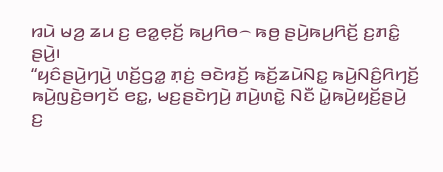ꤙꤣꤧ ꤗꤤ꤬ ꤘꤣ ꤢ꤬ ꤕꤤ꤭ꤕ꤫ꤢꤩ꤬ ꤒꤣ꤬ꤖꤥ꤮ ꤒꤥ꤬ ꤔꤣꤧ꤬ꤒꤣ꤬ꤖꤢꤩ꤬ ꤢ꤬ꤊꤢꤨ꤭ ꤔꤣꤧ꤬꤯
“ꤟꤢꤨꤔꤣꤧ꤬ꤚꤣꤧ꤬ ꤛꤢꤩ꤬ꤞꤤ꤭ ꤊ꤫ꤢꤦ꤬ ꤋꤢꤧꤙꤢꤩ꤬ ꤒꤢꤩ꤬ꤘꤣꤧꤡꤢ꤭ ꤒꤣꤧ꤬ꤡꤢꤨ꤬ꤖꤚꤢꤩ꤬ ꤒꤣꤧ꤬ꤜꤢꤧ꤬ꤋꤚꤢꤩ ꤕꤢ꤭, ꤗꤢ꤬ꤔꤢꤧꤚꤣꤧ꤬ ꤊꤣꤧ꤬ꤛꤢꤧ꤭ ꤡꤢꤪ ꤣꤧ꤭ꤒꤣꤧ꤬ꤟꤢꤩ꤬ꤔꤣꤧ꤬ ꤢ꤬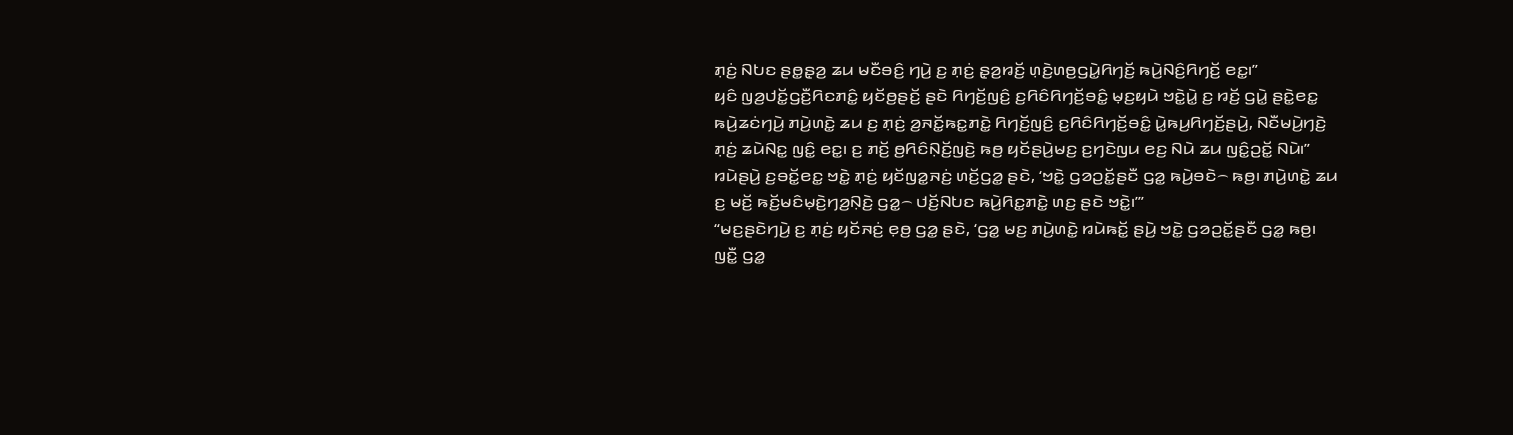ꤊ꤫ꤢꤦ꤬ ꤡꤝꤢ ꤔꤥ꤭ꤔ꤫ꤤ꤬ ꤘꤣ ꤗꤢꤪꤋꤢꤨ꤬ ꤚꤣꤧ꤬ ꤢ꤬ ꤊ꤫ꤢꤦ꤬ ꤔ꤫ꤤ꤬ꤙꤢꤩ꤬ ꤛ꤫ꤢꤧ꤬ꤛꤥ꤬ꤞꤣꤧ꤭ꤖꤚꤢꤩ꤬ ꤒꤣꤧ꤬ꤡꤢꤨ꤬ꤖꤚꤢꤩ꤬ ꤕꤢ꤭꤯”
ꤟꤢꤨ ꤜꤤ꤬ꤓꤢꤩ꤭ꤞꤢꤪ꤬ꤖꤢꤊꤢꤨ꤭ ꤟꤢꤩꤥ꤬ꤔꤢꤩ꤬ ꤔꤢꤧ ꤖꤚꤢꤩ꤬ꤜꤢꤨ꤬ ꤢ꤬ꤖꤢꤨꤖꤚꤢꤩ꤬ꤋꤢꤨ꤭ ꤗ꤫ꤢ꤬ꤟꤣꤧ ꤠꤢꤧ꤭ꤣꤧ꤭ ꤢ꤬ ꤙꤢꤩ꤬ ꤞꤣꤧ꤭ ꤔꤢꤧ꤭ꤕꤢ꤭ ꤒꤣꤧ꤬ꤘꤢꤦꤚꤣꤧ꤬ ꤊꤣꤧ꤬ꤛꤢꤧ꤭ ꤘꤣ ꤢ꤬ ꤊ꤫ꤢꤦ꤬ ꤤ꤬ꤏꤢꤩ꤭ꤒꤢ꤭ꤊꤢꤧ꤭ ꤖꤚꤢꤩ꤬ꤜꤢꤨ꤬ ꤢ꤬ꤖꤢꤨꤖꤚꤢꤩ꤬ꤋꤢꤨ꤭ ꤣꤧ꤭ꤒꤣ꤬ꤖꤚꤢꤩ꤬ꤔꤣꤧ꤬, ꤡꤢꤪꤗꤣꤧ꤬ꤚꤢꤧ꤬ ꤊ꤫ꤢꤦ꤬ ꤘꤣꤧꤡꤢ꤭ ꤜꤢꤨ꤭ ꤕꤢ꤭꤯ ꤢ꤬ ꤊꤢꤩ꤬ ꤥ꤬ꤖꤢꤨꤡ꤫ꤢꤩ꤬ꤜꤢꤧ꤬ ꤒꤥ꤬ ꤟꤢꤩꤔꤣꤧ꤬ꤗꤢ꤬ ꤢ꤬ꤚꤢꤧꤜꤣ ꤕꤢ꤬ ꤡꤣꤧ ꤘꤣ ꤜꤢꤨ꤭ꤑꤢꤩ꤭ ꤡꤣꤧ꤯”
ꤙꤣꤧꤔꤣꤧ꤬ ꤢ꤬ꤋꤢꤩ꤭ꤕꤢ꤭ ꤠꤢꤧ꤭ ꤊ꤫ꤢꤦ꤬ ꤟꤢꤩꤜꤤ꤭ꤏꤢꤦ꤬ ꤛꤢꤩ꤬ꤞꤤ꤭ ꤔꤢꤧ, ‘ꤠꤢꤧ꤭ ꤞꤤꤑꤢꤩ꤭ꤔꤢꤪ ꤞꤤ꤭ ꤒꤣꤧ꤬ꤋꤢꤧ꤮ ꤒꤥ꤬꤯ ꤊꤣꤧ꤬ꤛꤢꤧ꤭ ꤘꤣ ꤢ꤬ ꤗꤢꤩ꤬ ꤒꤢꤩ꤬ꤗꤢꤨꤗ꤫ꤢꤧ꤬ꤚꤤ꤬ꤡ꤫ꤢꤧ꤬ ꤞꤤ꤭꤮ ꤓꤢꤩ꤬ꤡꤝꤢ ꤒꤣꤧ꤬ꤖꤢ꤭ꤊꤢꤧ꤭ ꤛꤢ꤬ ꤔꤢꤧ ꤠꤢꤧ꤭꤯’”
“ꤗꤢ꤬ꤔꤢꤧꤚꤣꤧ꤬ ꤢ꤬ ꤊ꤫ꤢꤦ꤬ ꤟꤢꤩꤏꤢꤦ꤬ ꤕ꤫ꤥ꤬ ꤞꤤ꤭ ꤔꤢꤧ, ‘ꤞꤤ꤭ ꤗꤢ꤬ ꤊꤣꤧ꤬ꤛꤢꤧ꤭ ꤙꤣꤧꤒꤢꤩ꤭ ꤔꤣꤧ꤬ ꤠꤢꤧ꤭ ꤞꤤꤑꤢꤩ꤭ꤔꤢꤪ ꤞꤤ꤭ ꤒꤥ꤬꤯ ꤜꤢꤪ꤭ ꤞꤤ꤭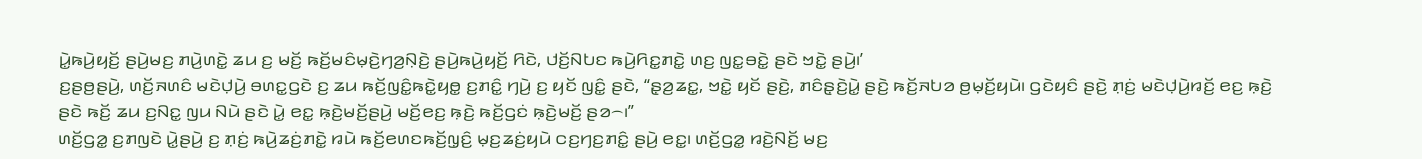ꤣꤧ꤭ꤒꤣꤧ꤬ꤟꤢꤩ꤬ ꤔꤣꤧ꤬ꤗꤢ꤬ ꤊꤣꤧ꤬ꤛꤢꤧ꤭ ꤘꤣ ꤢ꤬ ꤗꤢꤩ꤬ ꤒꤢꤩ꤬ꤗꤢꤨꤗ꤫ꤢꤧ꤬ꤚꤤ꤬ꤡ꤫ꤢꤧ꤬ ꤔꤣꤧ꤬ꤒꤣꤧ꤬ꤟꤢꤩ꤬ ꤖꤢꤧ, ꤓꤢꤩ꤬ꤡꤝꤢ ꤒꤣꤧ꤬ꤖꤢ꤭ꤊꤢꤧ꤭ ꤛꤢ꤬ ꤜꤢ꤭ꤋꤢꤧ꤭ ꤔꤢꤧ ꤠꤢꤧ꤭ ꤔꤣꤧ꤬꤯’
ꤢ꤬ꤔꤥ꤬ꤔꤣꤧ꤬, ꤛꤢꤩ꤬ꤏꤛꤢꤨ ꤗꤢꤧꤓ꤫ꤣꤧ꤬ ꤋꤛꤢ꤭ꤞꤢꤧ ꤢ꤬ ꤘꤣ ꤒꤢꤩ꤬ꤜꤢꤨ꤭ꤒꤢꤧ꤭ꤟꤥ꤭ ꤢ꤬ꤊꤢꤨ꤭ ꤚꤣꤧ꤬ ꤢ꤬ ꤟꤢꤩ ꤜꤢꤨ꤭ ꤔꤢꤧ, “ꤔ꤫ꤤ꤬ꤘꤢ꤭, ꤠꤢꤧ꤭ ꤟꤢꤩ ꤔꤢꤧ꤬, ꤊꤢꤨꤔ꤫ꤢꤧ꤬ꤣꤧ꤭ ꤔꤢꤧ꤬ ꤒꤢꤩ꤬ꤏꤝꤤ ꤥ꤬ꤗ꤫ꤢꤩ꤬ꤟꤣꤧ꤯ ꤞꤢꤧꤟꤢꤨ ꤔꤢꤧ꤬ ꤊ꤫ꤢꤦ꤬ ꤗꤢꤧꤓ꤫ꤣꤧ꤬ꤙꤢꤩ꤬ ꤕꤢ꤬ ꤒ꤫ꤢꤧ꤬ ꤔꤢꤧ ꤒꤢꤩ꤬ ꤘꤣ ꤢ꤬ꤡꤢ꤭ ꤜꤣ ꤡꤣꤧ ꤔꤢꤧ ꤣꤧ꤭ ꤕꤢ꤭ ꤒ꤫ꤢꤧ꤬ꤗꤢꤩ꤬ꤔꤣꤧ꤬ ꤗꤢꤩ꤬ꤕꤢ꤬ ꤒ꤫ꤢꤧ꤬ ꤒꤢꤩ꤬ꤞꤢꤦ ꤒ꤫ꤢꤧ꤬ꤗꤢꤩ꤬ ꤔꤤ꤮꤯”
ꤛꤢꤩ꤬ꤞꤤ꤭ ꤢ꤬ꤊꤜꤢꤧ ꤣꤧ꤭ꤔꤣꤧ꤬ ꤢ꤬ ꤊ꤫ꤢꤦ꤬ ꤒꤣꤧ꤬ꤘꤢꤦ꤬ꤊꤢꤧ꤭ ꤙꤣꤧ ꤒꤢꤩ꤬ꤕꤛꤢꤒꤢꤩ꤬ꤜ꤫ꤢꤨ꤬ ꤗ꤫ꤢ꤬ꤘꤢꤦ꤬ꤟꤣꤧ ꤍꤢ꤬ꤚꤢ꤬ꤊꤢꤨ꤭ ꤔꤣꤧ꤬ ꤕꤢ꤭꤯ ꤛꤢꤩ꤬ꤞꤤ꤭ ꤙꤢꤧ꤬ꤡꤢꤩ꤬ ꤗꤢ꤬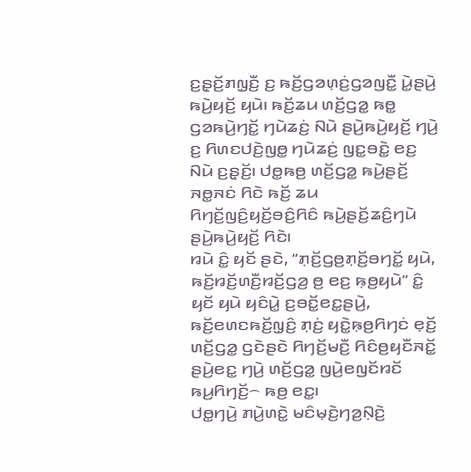ꤢ꤬ꤔ꤫ꤢꤩ꤬ꤊꤜ꤫ꤢꤪ꤬ ꤢ꤬ ꤒꤢꤩ꤬ꤞꤤꤛ꤫ꤢꤦ꤬ꤞꤤꤜꤢꤪ꤭ ꤣꤧ꤭ꤔꤣꤧ꤬ ꤒꤣꤧ꤬ꤟꤢꤩ꤬ ꤟꤣꤧ꤯ ꤒꤢꤩ꤬ꤘꤣ ꤛꤢꤩ꤬ꤞꤤ꤭ ꤒꤥ꤭ ꤞꤤꤒꤣꤧ꤬ꤚꤢꤩ꤭ ꤚꤣꤧꤘꤢꤦ꤬ ꤡꤣꤧ ꤔꤣꤧ꤬ꤒꤣꤧ꤬ꤟꤢꤩ꤬ ꤚꤣꤧ꤬ ꤢ꤬ ꤖꤛꤢꤓꤢꤧ꤬ꤜꤥ꤭ ꤚꤣꤧꤘꤢꤦ꤬ ꤜꤢ꤭ꤋꤢꤧ꤭ ꤕꤢ꤬ ꤡꤣꤧ ꤢ꤬ꤔ꤫ꤢꤩ꤬꤯ ꤓꤥ꤭ꤒꤥ꤬ ꤛꤢꤩ꤬ꤞꤤ꤭ ꤒꤣꤧ꤬ꤔꤢꤩ꤬ ꤏꤥ꤭ꤏꤢꤦ ꤖꤢꤧ ꤒꤢꤩ꤬ ꤘꤣ ꤖꤚꤢꤩ꤬ꤜꤢꤨ꤬ꤟꤢꤩ꤬ꤋꤢꤨ꤬ꤖꤢꤨ ꤒꤣꤧ꤬ꤔꤢꤩ꤬ꤘꤢꤨ꤬ꤚꤣꤧ ꤔꤣꤧ꤬ꤒꤣꤧ꤬ꤟꤢꤩ꤬ ꤖꤢꤧ꤯
ꤙꤣꤧ ꤢꤨ꤭ ꤟꤢꤩ ꤔꤢꤧ, “ꤊ꤫ꤢꤩ꤬ꤞꤥ꤬ꤊ꤫ꤢꤩ꤬ꤋꤚꤢꤩ꤭ ꤟꤣꤧ, ꤒꤢꤩ꤬ꤙꤢꤩ꤬ꤛꤢꤪ꤬ꤙꤢꤩ꤬ꤞꤤ꤬ ꤥ꤬ ꤕꤢ꤬ ꤒ꤫ꤥ꤬ꤟꤣꤧ” ꤢꤨ꤭ ꤟꤢꤩ ꤟꤣꤧ ꤟꤢꤨꤣꤧ꤭ ꤢ꤬ꤋꤢꤩ꤭ꤕꤢ꤭ꤔꤣꤧ꤬, ꤒꤢꤩ꤬ꤕꤛꤢꤒꤢꤩ꤬ꤜ꤫ꤢꤨ꤬ ꤊ꤫ꤢꤦ꤬ ꤟꤢꤧ꤭ꤒ꤫ꤥ꤬ꤖꤚꤢꤦ ꤕ꤫ꤢꤩ꤬ ꤛꤢꤩ꤬ꤞꤤ꤭ ꤞꤢꤧꤔꤢꤧ ꤖꤚꤢꤩ꤬ꤗꤢꤪ꤬ ꤖꤢꤨꤥ꤬ꤟꤢꤪꤏꤢꤩ꤭ ꤔꤣꤧ꤬ꤕꤢ꤭ ꤚꤣꤧ꤬ ꤛꤢꤩ꤬ꤞꤤ꤭ ꤜꤣꤧ꤬ꤕꤜꤢꤩꤙꤢꤩ ꤒꤣ꤬ꤖꤚꤢꤩ꤬꤮ ꤒꤥ꤬ ꤕꤢ꤭꤯
ꤓꤥ꤭ꤚꤣꤧ꤬ ꤊꤣꤧ꤬ꤛꤢꤧ꤭ ꤗꤢꤨꤗ꤫ꤢꤧ꤬ꤚꤤ꤬ꤡ꤫ꤢꤧ꤬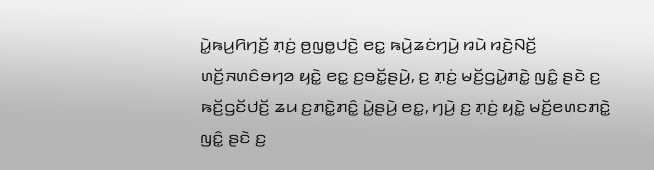ꤣꤧ꤭ꤒꤣ꤬ꤖꤚꤢꤩ꤬ ꤊ꤫ꤢꤦ꤬ ꤥ꤬ꤜꤥ꤭ꤓꤢꤧ꤬ ꤕꤢ꤭ ꤒꤣꤧ꤬ꤘꤢꤦꤚꤣꤧ꤬ ꤙꤣꤧ ꤙꤢꤧ꤬ꤡꤢꤩ꤬ ꤛꤢꤩ꤬ꤏꤛꤢꤨꤋꤚꤤ ꤟꤢꤧ꤭ ꤕꤢ꤭ ꤢ꤬ꤋꤢꤩ꤭ꤔꤣꤧ꤬, ꤢ꤬ ꤊ꤫ꤢꤦ꤬ ꤗꤢꤩ꤬ꤞꤣꤧ꤭ꤊꤢꤧ꤭ ꤜꤢꤨ꤭ ꤔꤢꤧ ꤢ꤬ ꤒꤢꤩ꤬ꤞꤢꤩꤓꤢꤩ꤬ ꤘꤣ ꤢ꤬ꤊꤢꤧ꤭ꤊꤢꤨ꤭ ꤣꤧ꤭ꤔꤣꤧ꤬ ꤕꤢ꤭, ꤚꤣꤧ꤬ ꤢ꤬ ꤊ꤫ꤢꤦ꤬ ꤟꤢꤧ꤭ ꤗꤢꤩ꤬ꤕꤛꤢꤊꤢꤧ꤭ ꤜꤢꤨ꤭ ꤔꤢꤧ ꤢ꤬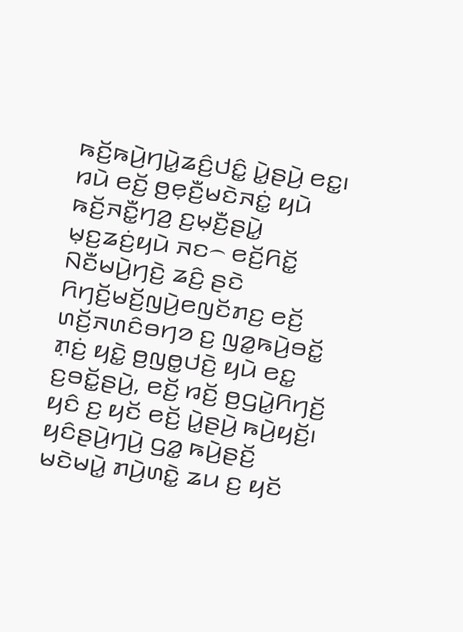ꤒꤢꤩ꤬ꤒꤣꤧ꤬ꤚꤣꤧ꤭ꤘꤢꤨ꤬ꤓꤢꤨ꤭ ꤣꤧ꤭ꤔꤣꤧ꤬ ꤕꤢ꤭꤯
ꤙꤣꤧ ꤕꤢꤩ꤬ ꤥ꤬ꤕ꤫ꤢꤪ꤬ꤗꤢꤧꤏꤢꤦ꤭ ꤟꤣꤧ ꤒꤢꤩ꤬ꤏꤢꤪ꤭ꤚꤤ꤬ ꤢ꤬ꤗ꤫ꤢꤪ꤬ꤔꤣꤧ꤭ ꤗ꤫ꤢ꤬ꤘꤢꤦ꤬ꤟꤣꤧ ꤏꤢ꤮ ꤕꤢꤩ꤬ꤖꤢꤩ꤭ ꤡꤢꤪꤗꤣꤧ꤬ꤚꤢꤧ꤬ ꤘꤢꤨ꤬ ꤔꤢꤧ ꤖꤚꤢꤩ꤬ꤗꤢꤩ꤬ꤜꤣꤧ꤬ꤕꤜꤢꤩꤊꤢ꤬ ꤕꤢꤩ꤬ ꤛꤢꤩ꤬ꤏꤛꤢꤨꤋꤚꤤ ꤢ꤬ ꤜꤤ꤭ꤒꤣꤧ꤬ꤋꤢꤩ꤭ ꤊ꤫ꤢꤦ꤬ ꤟꤢꤧ꤭ ꤥ꤬ꤜꤥ꤭ꤓꤢꤧ꤬ ꤟꤣꤧ ꤕꤢ꤭ ꤢ꤬ꤋꤢꤩ꤭ꤔꤣꤧ꤬, ꤕꤢꤩ꤬ ꤙꤢꤩ꤬ ꤥ꤬ꤞꤣꤧ꤭ꤖꤚꤢꤩ꤬ ꤟꤢꤨ ꤢ꤬ ꤟꤢꤩ ꤕꤢꤩ꤬ ꤣꤧ꤭ꤔꤣꤧ꤬ ꤒꤣꤧ꤬ꤟꤢꤩ꤬꤯
ꤟꤢꤨꤔꤣꤧ꤬ꤚꤣꤧ꤬ ꤞꤤ꤭ ꤒꤣꤧ꤬ꤔꤢꤩ꤬ ꤗꤢꤧꤗꤣꤧ꤭ ꤊꤣꤧ꤬ꤛꤢꤧ꤭ ꤘꤣ ꤢ꤬ ꤟꤢꤩ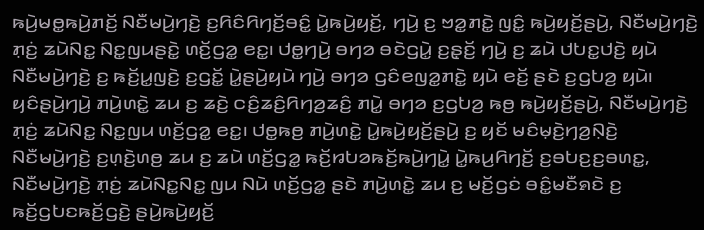ꤒꤣꤧ꤬ꤗꤥ꤭ꤒꤣꤧ꤬ꤊꤢꤩ꤬ ꤡꤢꤪꤗꤣꤧ꤬ꤚꤢꤧ꤬ ꤢ꤬ꤖꤢꤨꤖꤚꤢꤩ꤬ꤋꤢꤨ꤭ ꤣꤧ꤭ꤒꤣꤧ꤬ꤟꤢꤩ꤬, ꤚꤣꤧ꤬ ꤢ꤬ ꤠꤤ꤭ꤊꤢꤧ꤭ ꤜꤢꤨ꤭ ꤒꤣꤧ꤬ꤟꤢꤩ꤬ꤔꤣꤧ꤬, ꤡꤢꤪꤗꤣꤧ꤬ꤚꤢꤧ꤬ ꤊ꤫ꤢꤦ꤬ ꤘꤣꤧꤡꤢ꤭ ꤡꤢ꤭ꤜꤣꤔꤢꤧ꤭ ꤛꤢꤩ꤬ꤞꤤ꤭ ꤕꤢ꤭꤯ ꤓꤥ꤭ꤚꤣꤧ꤬ ꤋꤚꤤ ꤋꤢꤧꤞꤣꤧ꤭ ꤢ꤬ꤔ꤫ꤢꤩ꤬ ꤚꤣꤧ꤬ ꤢ꤬ ꤘꤣꤧ ꤓꤝꤢ꤭ꤓꤢꤧ꤬ ꤟꤣꤧ ꤡꤢꤪꤗꤣꤧ꤬ꤚꤢꤧ꤬ ꤢ꤬ ꤒꤢꤩ꤬ꤣ꤭ꤜꤢꤧ꤬ ꤢ꤬ꤞꤢꤩ꤭ ꤣꤧ꤭ꤔꤣꤧ꤬ꤟꤣꤧ ꤚꤣꤧ꤬ ꤋꤚꤤ ꤞꤢꤨꤕꤜꤤ꤭ꤊꤢꤧ꤭ ꤟꤣꤧ ꤕꤢꤩ꤬ ꤔꤢꤧ ꤢ꤬ꤞꤝꤤ꤬ ꤟꤣꤧ꤯ ꤟꤢꤨꤔꤣꤧ꤬ꤚꤣꤧ꤬ ꤊꤣꤧ꤬ꤛꤢꤧ꤭ ꤘꤣ ꤢ꤬ ꤘꤢꤧ꤬ ꤍꤢꤨ꤬ꤘꤢꤨ꤬ꤖꤚꤤ꤬ꤘꤢꤨ꤬ ꤊꤣꤧ꤭ ꤋꤚꤤ ꤢ꤬ꤞꤝꤤ꤬ ꤒꤥ꤬ ꤒꤣꤧ꤬ꤟꤢꤩ꤬ꤔꤣꤧ꤬, ꤡꤢꤪꤗꤣꤧ꤬ꤚꤢꤧ꤬ ꤊ꤫ꤢꤦ꤬ ꤘꤣꤧꤡꤢ꤭ ꤡꤢ꤭ꤜꤣ ꤛꤢꤩ꤬ꤞꤤ꤭ ꤕꤢ꤭꤯ ꤓꤥ꤭ꤒꤥ꤬ ꤊꤣꤧ꤬ꤛꤢꤧ꤭ ꤣꤧ꤭ꤒꤣꤧ꤬ꤟꤢꤩ꤬ꤔꤣꤧ꤬ ꤢ꤬ ꤟꤢꤩ ꤗꤢꤨꤗ꤫ꤢꤧ꤬ꤚꤤ꤬ꤡ꤫ꤢꤧ꤬ ꤡꤢꤪꤗꤣꤧ꤬ꤚꤢꤧ꤬ ꤢ꤬ꤛ꤫ꤢꤧ꤬ꤛꤥ꤬ ꤘꤣ ꤢ꤬ ꤘꤣꤧ ꤛꤢꤩ꤬ꤞꤤ꤭ ꤒꤢꤩ꤬ꤙꤝꤤꤒꤢꤩ꤬ꤒꤣꤧ꤬ꤚꤣꤧ꤭ ꤣꤧ꤭ꤒꤣ꤬ꤖꤚꤢꤩ꤬ ꤢ꤬ꤋꤝꤢ꤬ꤢ꤬ꤋꤛꤢ꤭, ꤡꤢꤪꤗꤣꤧ꤬ꤚꤢꤧ꤬ ꤊ꤫ꤢꤦ꤬ ꤘꤣꤧꤡꤢ꤭ꤡꤢ꤭ ꤜꤣ ꤡꤣꤧ ꤛꤢꤩ꤬ꤞꤤ꤭ ꤔꤢꤧ ꤊꤣꤧ꤬ꤛꤢꤧ꤭ ꤘꤣ ꤢ꤬ ꤗꤢꤩ꤬ꤞꤢꤦ ꤋꤢꤨ꤭ꤗꤢꤪꤎꤢꤧ ꤢ꤬ ꤒꤢꤩ꤬ꤞꤝꤢꤒꤢꤩ꤬ꤞꤢꤧ꤬ ꤔꤣꤧ꤬ꤒꤣꤧ꤬ꤟꤢꤩ꤬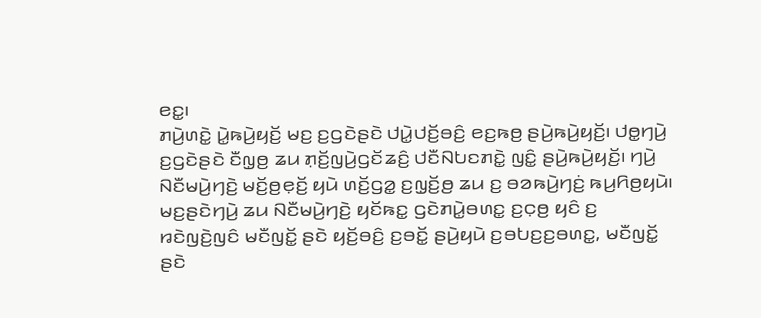ꤕꤢ꤭꤯
ꤊꤣꤧ꤬ꤛꤢꤧ꤭ ꤣꤧ꤭ꤒꤣꤧ꤬ꤟꤢꤩ꤬ ꤗꤢ꤬ ꤢ꤬ꤞꤢꤧꤔꤢꤧ ꤓꤣꤧ꤭ꤓꤢꤩ꤬ꤋꤢꤨ꤬ ꤕꤢ꤬ꤒꤥ꤬ ꤔꤣꤧ꤬ꤒꤣꤧ꤬ꤟꤢꤩ꤬꤯ ꤓꤥ꤭ꤚꤣꤧ꤬ ꤢ꤬ꤞꤢꤧꤔꤢꤧ ꤢꤪꤜ꤫ꤥ꤬ ꤘꤣ ꤊ꤫ꤢꤩ꤬ꤜꤣꤧ꤬ꤞꤢꤩꤘꤢꤨ꤬ ꤓꤢꤪꤡꤝꤢꤊꤢꤧ꤭ ꤜꤢꤨ꤭ ꤔꤣꤧ꤬ꤒꤣꤧ꤬ꤟꤢꤩ꤬꤯ ꤚꤣꤧ꤬ ꤡꤢꤪꤗꤣꤧ꤬ꤚꤢꤧ꤬ ꤗꤢꤩ꤬ꤥ꤬ꤕ꤫ꤢꤩ꤬ ꤟꤣꤧ ꤛꤢꤩ꤬ꤞꤤ꤭ ꤢ꤬ꤜ꤫ꤢꤩ꤬ꤥ꤬ ꤘꤣ ꤢ꤬ ꤋꤤꤒꤣꤧ꤬ꤚꤢꤦ꤬ ꤒꤣ꤬ꤖꤥ꤬ꤟꤣꤧ꤯
ꤗꤢ꤬ꤔꤢꤧꤚꤣꤧ꤬ ꤘꤣ ꤡꤢꤪꤗꤣꤧ꤬ꤚꤢꤧ꤬ ꤟꤢꤩꤒꤢ꤭ ꤞꤢꤧꤊꤣꤧ꤭ꤋꤛꤢ꤭ ꤢ꤬ꤍ꤫ꤥ꤬ ꤟꤢꤨ ꤢ꤬ ꤙꤢꤧꤜꤢꤧ꤬ꤜꤢꤨ ꤗꤢꤪꤜꤢꤩ꤭ ꤔꤢꤧ ꤟꤢꤩ꤬ꤋꤢꤨ꤬ ꤢ꤬ꤋꤢꤩ꤭ ꤔꤣꤧ꤬ꤟꤣꤧ ꤢ꤬ꤋꤝꤢ꤬ꤢ꤬ꤋꤛꤢ꤭, ꤗꤢꤪꤜꤢꤩ꤭ ꤔꤢꤧ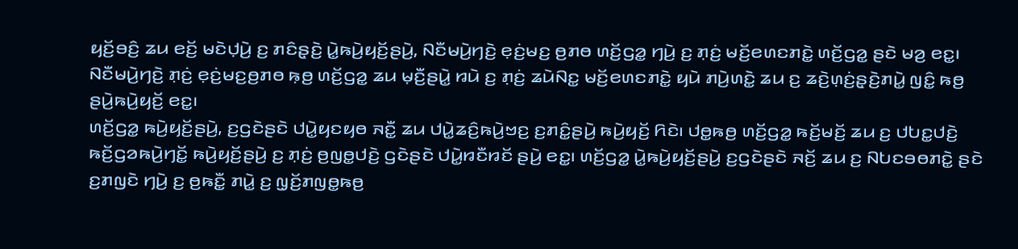ꤟꤢꤩ꤬ꤋꤢꤨ꤬ ꤘꤣ ꤕꤢꤩ꤬ ꤗꤢꤧꤓ꤫ꤣꤧ꤬ ꤢ꤬ ꤊꤢꤨꤔ꤫ꤢꤧ꤬ ꤣꤧ꤭ꤒꤣꤧ꤬ꤟꤢꤩ꤬ꤔꤣꤧ꤬, ꤡꤢꤪꤗꤣꤧ꤬ꤚꤢꤧ꤬ ꤕ꤫ꤢꤦ꤬ꤗꤢ꤬ ꤥ꤬ꤊꤥ ꤛꤢꤩ꤬ꤞꤤ꤭ ꤚꤣꤧ꤬ ꤢ꤬ ꤊ꤫ꤢꤦ꤬ ꤗꤢꤩ꤬ꤕꤛꤢꤊꤢꤧ꤭ ꤛꤢꤩ꤬ꤞꤤ꤭ ꤔꤢꤧ ꤗꤤ꤬ ꤕꤢ꤭꤯ ꤡꤢꤪꤗꤣꤧ꤬ꤚꤢꤧ꤬ ꤊ꤫ꤢꤦ꤬ ꤕ꤫ꤢꤦ꤬ꤗꤢ꤬ꤥ꤬ꤊꤥ ꤒ꤫ꤥ꤬ ꤛꤢꤩ꤬ꤞꤤ꤭ ꤘꤣ ꤗ꤫ꤢꤪ꤬ꤔꤣꤧ꤭ ꤙꤣꤧ ꤢ꤬ ꤊ꤫ꤢꤦ꤬ ꤘꤣꤧꤡꤢ꤭ ꤗꤢꤩ꤬ꤕꤛꤢꤊꤢꤧ꤭ ꤟꤣꤧ ꤊꤣꤧ꤬ꤛꤢꤧ꤭ ꤘꤣ ꤢ꤬ ꤘꤢꤧ꤬ꤛ꤫ꤢꤦ꤬ꤔ꤫ꤢꤧ꤬ꤊꤣꤧ꤭ ꤜꤢꤨ꤭ ꤒꤥ꤬ ꤔꤣꤧ꤬ꤒꤣꤧ꤬ꤟꤢꤩ꤬ ꤕꤢ꤭꤯
ꤛꤢꤩ꤬ꤞꤤ꤭ ꤒꤣꤧ꤬ꤟꤢꤩ꤬ꤔꤣꤧ꤬, ꤢ꤬ꤞꤢꤧꤔꤢꤧ ꤓꤣꤧ꤭ꤟꤢꤟꤥ ꤏꤢꤪ꤭ ꤘꤣ ꤓꤣꤧ꤭ꤘꤢꤨ꤬ꤒꤣꤧ꤬ꤠꤢ꤬ ꤢ꤬ꤊꤢꤨ꤭ꤔꤣꤧ꤬ ꤒꤣꤧ꤬ꤟꤢꤩ꤬ ꤖꤢꤧ꤯ ꤓꤥ꤭ꤒꤥ꤬ ꤛꤢꤩ꤬ꤞꤤ꤭ ꤒꤢꤩ꤬ꤗꤢꤩ꤬ ꤘꤣ ꤢ꤬ ꤓꤝꤢ꤭ꤓꤢꤧ꤬ ꤒꤢꤩ꤬ꤞꤤꤒꤣꤧ꤬ꤚꤢꤩ꤭ ꤒꤣꤧ꤬ꤟꤢꤩ꤬ꤔꤣꤧ꤬ ꤢ꤬ ꤊ꤫ꤢꤦ꤬ ꤥ꤬ꤜꤥ꤭ꤓꤢꤧ꤬ ꤞꤢꤧꤔꤢꤧ ꤓꤣꤧ꤭ꤙꤢꤪꤙꤢꤩ ꤔꤣꤧ꤬ ꤕꤢ꤭꤯ ꤛꤢꤩ꤬ꤞꤤ꤭ ꤣꤧ꤭ꤒꤣꤧ꤬ꤟꤢꤩ꤬ꤔꤣꤧ꤬ ꤢ꤬ꤞꤢꤧꤔꤢꤧ ꤏꤢꤩ꤬ ꤘꤣ ꤢ꤬ ꤡꤝꤢꤋꤥꤊꤢꤧ꤭ ꤔꤢꤧ ꤢ꤬ꤊꤜꤢꤧ ꤚꤣꤧ꤬ ꤢ꤬ ꤥ꤬ꤒꤢꤪ꤭ ꤊꤣꤧ꤭ ꤢ꤬ ꤜ꤫ꤢꤩ꤬ꤊꤜꤥ꤭ꤒꤥ꤬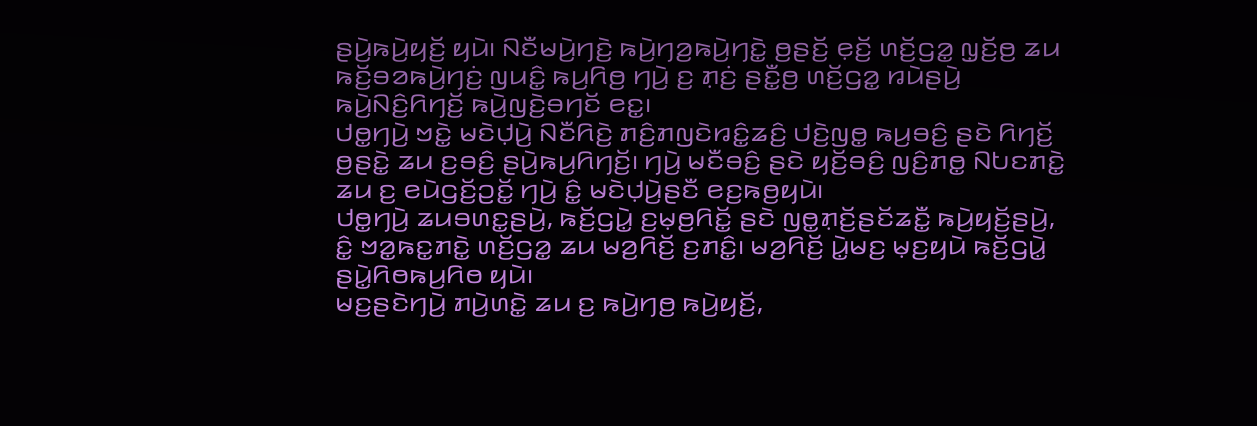ꤔꤣꤧ꤬ꤒꤣꤧ꤬ꤟꤢꤩ꤬ ꤟꤣꤧ꤯ ꤡꤢꤪꤗꤣꤧ꤬ꤚꤢꤧ꤬ ꤒꤣꤧ꤬ꤚꤤ꤬ꤒꤣꤧ꤬ꤚꤢꤧ꤭ ꤥ꤬ꤔꤢꤩ꤬ ꤕ꤫ꤢꤩ꤬ ꤛꤢꤩ꤬ꤞꤤ꤭ ꤜ꤫ꤢꤩ꤬ꤥ꤬ ꤘꤣ ꤒꤢꤩ꤬ꤋꤤꤒꤣꤧ꤬ꤚꤢꤦ꤬ ꤜꤣꤢꤨ꤭ ꤒꤣ꤬ꤖꤥ꤬ ꤚꤣꤧ꤬ ꤢ꤬ ꤊ꤫ꤢꤦ꤬ ꤔꤢꤪ꤭ꤥ꤬ ꤛꤢꤩ꤬ꤞꤤ꤭ ꤙꤣꤧꤔꤣꤧ꤬ ꤒꤣꤧ꤬ꤡꤢꤨ꤬ꤖꤚꤢꤩ꤬ ꤒꤣꤧ꤬ꤜꤢꤧ꤬ꤋꤚꤢꤩ ꤕꤢ꤭꤯
ꤓꤥ꤭ꤚꤣꤧ꤬ ꤠꤢꤧ꤭ ꤗꤢꤧꤓ꤫ꤣꤧ꤬ ꤡꤢꤪꤖꤢꤧ꤬ ꤊꤢꤨ꤬ꤊꤜꤢꤧꤙꤢꤨ꤭ꤘꤢꤨ꤬ ꤓꤢꤧ꤬ꤜꤥ꤭ ꤒꤣ꤬ꤋꤢꤨ꤬ ꤔꤢꤧ ꤖꤚꤢꤩ꤬ ꤥ꤬ꤔꤢꤧ꤭ ꤘꤣ ꤢ꤬ꤋꤢꤨ꤬ ꤔꤣꤧ꤬ꤒꤣ꤬ꤖꤚꤢꤩ꤬꤯ ꤚꤣꤧ꤬ ꤗꤢꤪꤋꤢꤨ꤬ ꤔꤢꤧ ꤟꤢꤩ꤬ꤋꤢꤨ꤬ ꤜꤢꤨ꤬ꤊꤥ꤭ ꤡꤝꤢꤊꤢꤧ꤭ ꤘꤣ ꤢ꤬ ꤕꤣꤧꤞꤢꤩ꤬ꤑꤢꤩ꤭ ꤚꤣꤧ꤬ ꤢꤨ꤭ ꤗꤢꤧꤓ꤫ꤣꤧ꤬ꤔꤢꤪ ꤕꤢ꤬ꤒꤥ꤬ꤟꤣꤧ꤯
ꤓꤥ꤭ꤚꤣꤧ꤬ ꤘꤣꤋꤛꤢ꤭ꤔꤣꤧ꤬, ꤒꤢꤩ꤬ꤞꤣꤧ꤭ ꤢ꤬ꤗ꤫ꤥ꤬ꤖꤢꤩ꤭ ꤔꤢꤧ ꤜꤥ꤭ꤊ꤫ꤢꤩ꤬ꤔꤢꤩꤘꤢꤪ꤭ ꤒꤣꤧ꤬ꤟꤢꤩ꤬ꤔꤣꤧ꤬, ꤢꤨ꤭ ꤠꤤ꤭ꤒꤢ꤭ꤊꤢꤧ꤭ ꤛꤢꤩ꤬ꤞꤤ꤭ ꤘꤣ ꤗꤤ꤬ꤖꤢꤩ꤬ ꤢ꤬ꤊꤢꤨ꤭꤯ ꤗꤤ꤬ꤖꤢꤩ꤬ ꤣꤧ꤭ꤗꤢ꤬ ꤗ꤫ꤢ꤬ꤟꤣꤧ ꤒꤢꤩ꤬ꤞꤣꤧ꤭ ꤔꤣꤧ꤭ꤖꤥꤒꤣ꤬ꤖꤥ ꤟꤣꤧ꤯
ꤗꤢ꤬ꤔꤢꤧꤚꤣꤧ꤬ ꤊꤣꤧ꤬ꤛꤢꤧ꤭ ꤘꤣ ꤢ꤬ ꤒꤣꤧ꤬ꤚꤥ꤬ ꤒꤣꤧ꤬ꤟꤢꤩ꤬,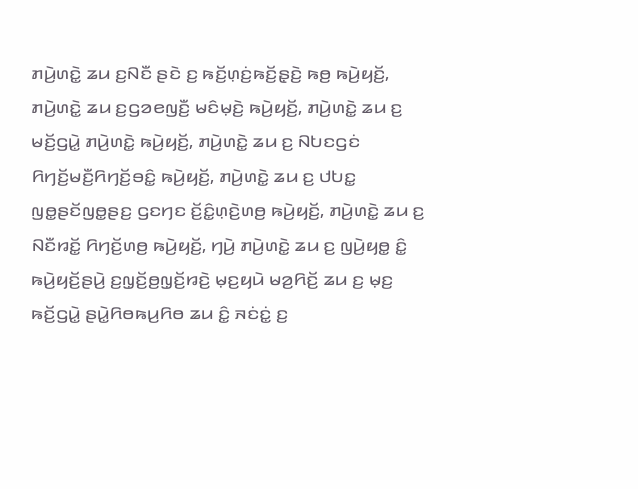ꤊꤣꤧ꤬ꤛꤢꤧ꤭ ꤘꤣ ꤢ꤬ꤡꤢꤪ ꤔꤢꤧ ꤢ꤬ ꤒꤢꤩ꤬ꤛ꤫ꤢꤦ꤬ꤒꤢꤩ꤬ꤔ꤫ꤢꤧ꤬ ꤒꤥ꤬ ꤒꤣꤧ꤬ꤟꤢꤩ꤬, ꤊꤣꤧ꤬ꤛꤢꤧ꤭ ꤘꤣ ꤢ꤬ꤞꤤꤕꤜꤢꤪ꤬ ꤗꤢꤨꤗ꤫ꤢꤧ꤬ ꤒꤣꤧ꤬ꤟꤢꤩ꤬, ꤊꤣꤧ꤬ꤛꤢꤧ꤭ ꤘꤣ ꤢ꤬ ꤗꤢꤩ꤬ꤞꤣꤧ꤭ ꤊꤣꤧ꤬ꤛꤢꤧ꤭ ꤒꤣꤧ꤬ꤟꤢꤩ꤬, ꤊꤣꤧ꤬ꤛꤢꤧ꤭ ꤘꤣ ꤢ꤬ ꤡꤝꤢꤞꤢꤦ ꤖꤚꤢꤩ꤬ꤗꤢꤪ꤬ꤖꤚꤢꤩ꤬ꤋꤢꤨ꤭ ꤒꤣꤧ꤬ꤟꤢꤩ꤬, ꤊꤣꤧ꤬ꤛꤢꤧ꤭ ꤘꤣ ꤢ꤬ ꤓꤝꤢ꤭ ꤜꤥ꤭ꤔꤢꤩꤜꤥ꤭ꤔꤢ꤬ ꤞꤢꤚꤢ ꤢꤩ꤬ꤢꤨ꤭ꤛ꤫ꤢꤧ꤬ꤛꤥ꤬ ꤒꤣꤧ꤬ꤟꤢꤩ꤬, ꤊꤣꤧ꤬ꤛꤢꤧ꤭ ꤘꤣ ꤢ꤬ ꤡꤢꤪꤙꤢꤩ꤭ ꤖꤚꤢꤩ꤬ꤛꤥ꤬ ꤒꤣꤧ꤬ꤟꤢꤩ꤬, ꤚꤣꤧ꤬ ꤊꤣꤧ꤬ꤛꤢꤧ꤭ ꤘꤣ ꤢ꤬ ꤜꤣꤧ꤬ꤟꤥ꤭ ꤢꤨ꤭ ꤒꤣꤧ꤬ꤟꤢꤩ꤬ꤔꤣꤧ꤬ ꤢ꤬ꤜ꤫ꤢꤩ꤬ꤥ꤬ꤜ꤫ꤢꤩ꤬ꤙꤢꤧ꤬ ꤗ꤫ꤢ꤬ꤟꤣꤧ ꤗꤤ꤬ꤖꤢꤩ꤬ ꤘꤣ ꤢ꤬ ꤗ꤫ꤢ꤬ ꤒꤢꤩ꤬ꤞꤣꤧ꤭ ꤔꤣꤧ꤭ꤖꤥꤒꤣ꤬ꤖꤥ ꤘꤣ ꤢꤨ꤭ ꤏꤢꤦꤢꤦ꤭ ꤢ꤬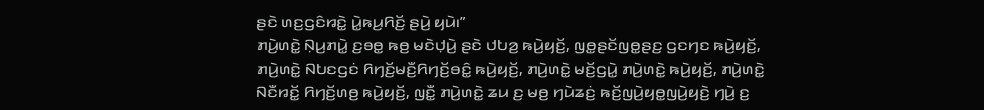ꤔꤢꤧ ꤛꤢ꤬ꤞꤢꤨꤙꤢꤧ꤭ ꤣꤧ꤭ꤒꤣ꤬ꤖꤢꤩ꤬ ꤔꤣꤧ꤬ ꤟꤣꤧ꤯”
ꤊꤣꤧ꤬ꤛꤢꤧ꤭ ꤡ꤫ꤣ꤬ꤊꤣꤧ꤭ ꤢ꤬ꤋꤥ꤭ ꤒꤥ꤬ ꤗꤢꤧꤓ꤫ꤣꤧ꤬ ꤔꤢꤧ ꤓꤝꤤ꤬ ꤒꤣꤧ꤬ꤟꤢꤩ꤬, ꤜꤥ꤭ꤔꤢꤩꤜꤥ꤭ꤔꤢ꤬ ꤞꤢꤚꤢ ꤒꤣꤧ꤬ꤟꤢꤩ꤬, ꤊꤣꤧ꤬ꤛꤢꤧ꤭ ꤡꤝꤢꤞꤢꤦ ꤖꤚꤢꤩ꤬ꤗꤢꤪ꤬ꤖꤚꤢꤩ꤬ꤋꤢꤨ꤭ ꤒꤣꤧ꤬ꤟꤢꤩ꤬, ꤊꤣꤧ꤬ꤛꤢꤧ꤭ ꤗꤢꤩ꤬ꤞꤣꤧ꤭ ꤊꤣꤧ꤬ꤛꤢꤧ꤭ ꤒꤣꤧ꤬ꤟꤢꤩ꤬, ꤊꤣꤧ꤬ꤛꤢꤧ꤭ ꤡꤢꤪꤙꤢꤩ꤭ ꤖꤚꤢꤩ꤬ꤛꤥ꤬ ꤒꤣꤧ꤬ꤟꤢꤩ꤬, ꤜꤢꤪ꤭ ꤊꤣꤧ꤬ꤛꤢꤧ꤭ ꤘꤣ ꤢ꤬ ꤗꤥ꤬ ꤚꤣꤧꤘꤢꤦ꤬ ꤒꤢꤩ꤬ꤜꤣꤧ꤬ꤟꤥ꤭ꤜꤣꤧ꤬ꤟꤢꤧ꤬ ꤚꤣꤧ꤬ ꤢ꤬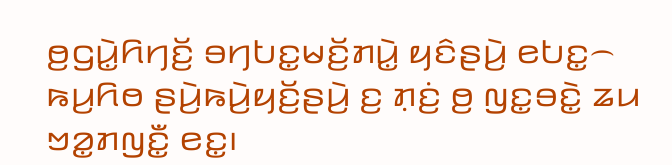ꤥ꤬ꤞꤣꤧ꤭ꤖꤚꤢꤩ꤬ ꤋꤚꤝꤢ꤭ꤗꤢꤩ꤬ꤊꤣꤧ꤭ ꤟꤢꤨꤔꤣꤧ꤬ ꤕꤝꤢ꤭꤮ ꤒꤣ꤬ꤖꤥ ꤔꤣꤧ꤬ꤒꤣꤧ꤬ꤟꤢꤩ꤬ꤔꤣꤧ꤬ ꤢ꤬ ꤊ꤫ꤢꤦ꤬ ꤥ꤬ ꤜꤢ꤭ꤋꤢꤧ꤭ ꤘꤣ ꤠꤤ꤭ꤊꤜꤢꤪ꤭ ꤕꤢ꤭꤯